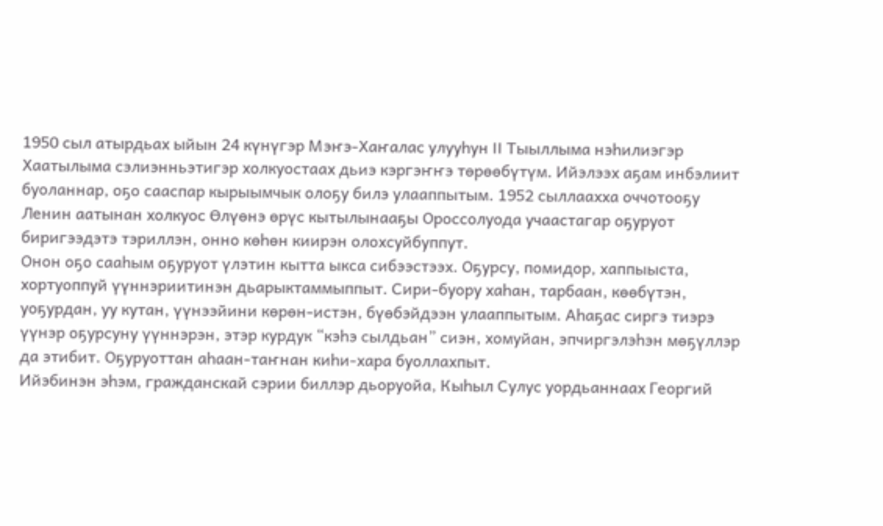1950 сыл атырдьах ыйын 24 күнүгэр Мэҥэ-Хаҥалас улууһун II Тыыллыма нэһилиэгэр Хаатылыма сэлиэнньэтигэр холкуостаах дьиэ кэргэҥҥэ төрөөбүтүм. Ийэлээх аҕам инбэлиит буоланнар, оҕо сааспар кырыымчык олоҕу билэ улааппытым. 1952 сыллаахха оччотооҕу Ленин аатынан холкуос Өлүөнэ өрүс кытылынааҕы Ороссолуода учаастагар оҕуруот биригээдэтэ тэриллэн, онно көһөн киирэн олохсуйбуппут.
Онон оҕо сааһым оҕуруот үлэтин кытта ыкса сибээстээх. Оҕурсу, помидор, хаппыыста, хортуоппуй үүннэриитинэн дьарыктаммыппыт. Сири-буору хаһан, тарбаан, көөбүтэн, уоҕурдан, уу кутан, үүнээйини көрөн-истэн, бүөбэйдээн улааппытым. Аһаҕас сиргэ тиэрэ үүнэр оҕурсуну үүннэрэн, этэр курдук “кэһэ сылдьан” сиэн, хомуйан, эпчиргэлэһэн мөҕүллэр да этибит. Оҕуруоттан аһаан-таҥнан киһи-хара буоллахпыт.
Ийэбинэн эһэм, гражданскай сэрии биллэр дьоруойа, Кыһыл Сулус уордьаннаах Георгий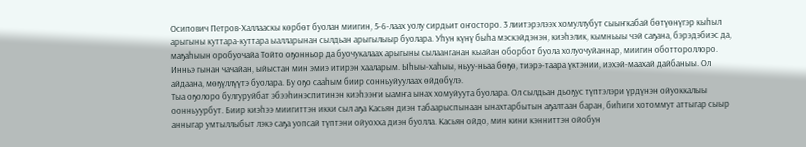Осипович Петров-Халлааскы көрбөт буолан миигин, 5-6-лаах уолу сирдьит оҥосторо. 3 лиитэрэлээх хомуллубут сыыҥкабай бөтүөнүгэр кыһыл арыгыны куттара-куттара ыалларынан сылдьан арыгылыыр буолара. Уһун күнү быһа мэскэйдэнэн, киэһэлик, кымньыы чэй саҕана, бэрэдэбиэс да, маҕаһыын оробуочайа Тойто оҕонньор да буочукалаах арыгыны сылаанганан кыайан оборбот буола холуочуйаннар, миигин оботтороллоро. Инньэ гынан чачайан, ыйыстан мин эмиэ итирэн хааларым. Ыһыы-хаһыы, ньуу-ньаа бөҕө, тиэрэ-таара үктэнии, иэхэй-маахай дайбаныы. Ол айдаана, мөҕүллүүтэ буолара. Бу оҕо сааһым биир сонньуйуулаах өйдөбүлэ.
Тыа оҕолоро булгуруйбат эбээһинэспитинэн киэһээҥи ыамҥа ынах хомуйуута буолара. Ол сылдьан дьоҕус түптэлэри үрдүнэн ойуоккалыы оонньуурбут. Биир киэһээ миигиттэн икки сыл аҕа Касьян диэн табаарыспынаан ынахтарбытын аҕалтаан баран, биһиги хотоммут аттыгар сыыр анныгар умтыллыбыт лэкэ саҕа уопсай түптэни ойуохха диэн буолла. Касьян ойдо, мин кини кэнниттэн ойобун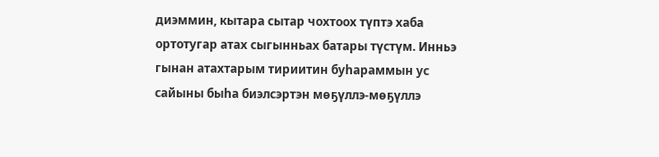диэммин, кытара сытар чохтоох түптэ хаба ортотугар атах сыгынньах батары түстүм. Инньэ гынан атахтарым тириитин буһараммын ус сайыны быһа биэлсэртэн мөҕүллэ-мөҕүллэ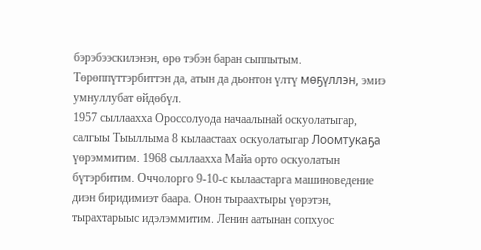бэрэбээскилэнэн, өрө тэбэн баран сыппытым. Төрөппүттэрбиттэн да, атын да дьонтон үлтү мөҕүллэн, эмиэ умнуллубат өйдөбүл.
1957 сыллаахха Ороссолуода начаалынай оскуолатыгар, салгыы Тыыллыма 8 кылаастаах оскуолатыгар Лоомтукаҕа үөрэммитим. 1968 сыллаахха Майа орто оскуолатын бүтэрбитим. Оччолорго 9-10-с кылаастарга машиноведение диэн биридимиэт баара. Онон тыраахтыры үөрэтэн, тырахтарыыс идэлэммитим. Ленин аатынан сопхуос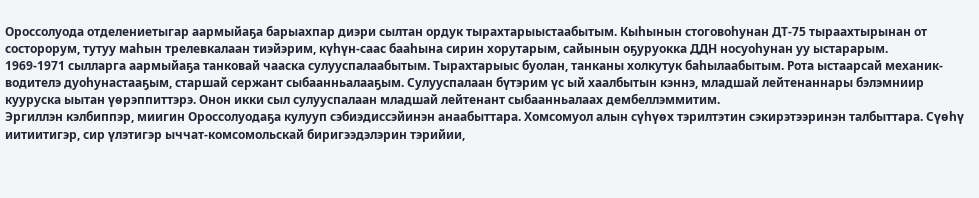Ороссолуода отделениетыгар аармыйаҕа барыахпар диэри сылтан ордук тырахтарыыстаабытым. Кыһынын стоговоһунан ДТ-75 тыраахтырынан от состорорум, тутуу маһын трелевкалаан тиэйэрим, күһүн-саас бааһына сирин хорутарым, сайынын оҕуруокка ДДН носуоһунан уу ыстарарым.
1969-1971 сылларга аармыйаҕа танковай чааска сулууспалаабытым. Тырахтарыыс буолан, танканы холкутук баһылаабытым. Рота ыстаарсай механик-водителэ дуоһунастааҕым, старшай сержант сыбаанньалааҕым. Сулууспалаан бүтэрим үс ый хаалбытын кэннэ, младшай лейтенаннары бэлэмниир кууруска ыытан үөрэппиттэрэ. Онон икки сыл сулууспалаан младшай лейтенант сыбаанньалаах дембеллэммитим.
Эргиллэн кэлбиппэр, миигин Ороссолуодаҕа кулууп сэбиэдиссэйинэн анаабыттара. Хомсомуол алын сүһүөх тэрилтэтин сэкирэтээринэн талбыттара. Сүөһү иитиитигэр, сир үлэтигэр ыччат-комсомольскай биригээдэлэрин тэрийии,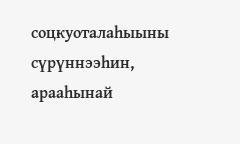соцкуоталаһыыны сүрүннээһин, арааһынай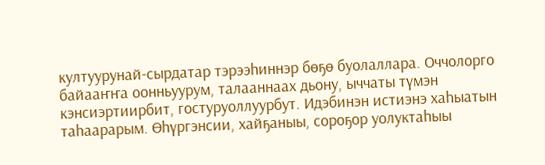култуурунай-сырдатар тэрээһиннэр бөҕө буолаллара. Оччолорго байааҥҥа оонньуурум, талааннаах дьону, ыччаты түмэн кэнсиэртиирбит, гостуруоллуурбут. Идэбинэн истиэнэ хаһыатын таһаарарым. Өһүргэнсии, хайҕаныы, сороҕор уолуктаһыы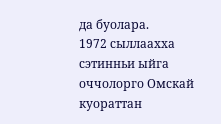да буолара.
1972 сыллаахха сэтинньи ыйга оччолорго Омскай куораттан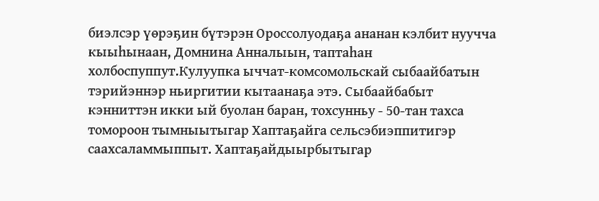биэлсэр үөрэҕин бүтэрэн Ороссолуодаҕа ананан кэлбит нуучча кыыһынаан, Домнина Анналыын, таптаһан холбоспуппут.Кулуупка ыччат-комсомольскай сыбаайбатын тэрийэннэр ньиргитии кытаанаҕа этэ. Сыбаайбабыт кэнниттэн икки ый буолан баран, тохсунньу - 50-тан тахса томороон тымныытыгар Хаптаҕайга сельсэбиэппитигэр саахсаламмыппыт. Хаптаҕайдыырбытыгар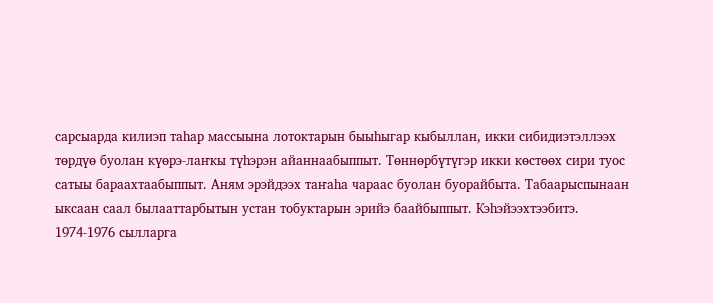сарсыарда килиэп таһар массыына лотоктарын быыһыгар кыбыллан, икки сибидиэтэллээх төрдүө буолан күөрэ-лаҥкы түһэрэн айаннаабыппыт. Төннөрбүтүгэр икки көстөөх сири туос сатыы бараахтаабыппыт. Аням эрэйдээх таҥаһа чараас буолан буорайбыта. Табаарыспынаан ыксаан саал былааттарбытын устан тобуктарын эрийэ баайбыппыт. Кэһэйээхтээбитэ.
1974-1976 сылларга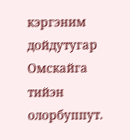кэргэним дойдутугар Омскайга тийэн олорбуппут.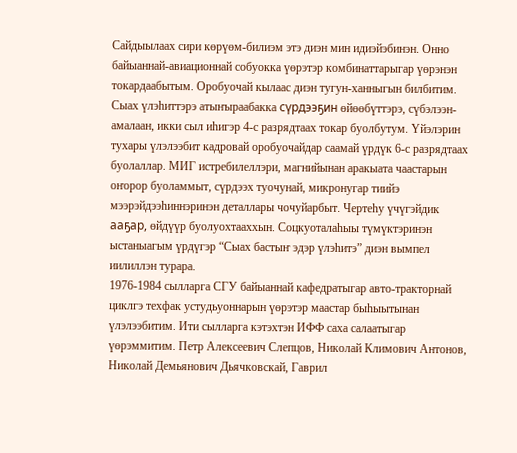Сайдыылаах сири көрүөм-билиэм этэ диэн мин идиэйэбинэн. Онно байыаннай-авиационнай собуокка үөрэтэр комбинаттарыгар үөрэнэн токардаабытым. Оробуочай кылаас диэн тугун-ханныгын билбитим. Сыах үлэһиттэрэ атыҥыраабакка сүрдээҕин өйөөбүттэрэ, сүбэлээн-амалаан, икки сыл иһигэр 4-с разрядтаах токар буолбутум. Үйэлэрин тухары үлэлээбит кадровай оробуочайдар саамай үрдүк 6-с разрядтаах буолаллар. МИГ истребилеллэри, магнийынан аракыата чаастарын оҥорор буоламмыт, сүрдээх туочунай, микронугар тиийэ мээрэйдээһиннэринэн деталлары чочуйарбыт. Чертеһу үчүгэйдик ааҕар, өйдүүр буолуохтааххын. Соцкуоталаһыы түмүктэринэн ыстаныагым үрдүгэр “Сыах бастыҥ эдэр үлэһитэ” диэн вымпел иилиллэн турара.
1976-1984 сылларга СГУ байыаннай кафедратыгар авто-тракторнай циклгэ техфак устудьуоннарын үөрэтэр маастар быһыытынан үлэлээбитим. Ити сылларга кэтэхтэн ИФФ саха салаатыгар үөрэммитим. Петр Алексеевич Слепцов, Николай Климович Антонов, Николай Демьянович Дьячковскай, Гаврил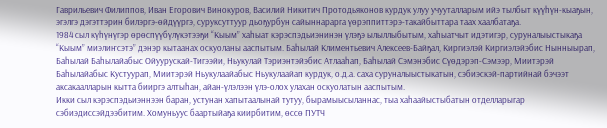Гаврильевич Филиппов, Иван Егорович Винокуров, Василий Никитич Протодьяконов курдук улуу учууталларым ийэ тылбыт күүһүн-кыаҕын, эгэлгэ дэгэттэрин билэргэ-өйдүүргэ, суруксуттуур дьоҕурбун сайыннарарга үөрэппиттэрэ-такайбыттара таах хаалбатаҕа.
1984 сыл күһүнүгэр өрөспүүбүлүкэтээҕи “Кыым” хаһыат кэрэспэдьиэнинэн үлэҕэ ылыллыбытым, хаһыатчыт идэтигэр, суруналыыстыкаҕа “Кыым” миэлиҥсэтэ” дэнэр кытаанах оскуоланы ааспытым. Баһылай Климентьевич Алексеев-Байҕал, Киргиэлэй Киргиэлэйэбис Нынныырап, Баһылай Баһылайабыс Ойуурускай-Тигээйи, Ньукулай Тэриэнтэйэбис Атлааһап, Баһылай Сэмэнэбис Сүөдэрэп-Сэмээр, Миитэрэй Баһылайабыс Кустуурап, Миитэрэй Ньукулаайабыс Ньукулаайап курдук, о.д.а. саха суруналыыстыкатын, сэбиэскэй-партийнай бэчээт аксакаалларын кытта бииргэ алтыһан, айан-үлэлээн үлэ-олох улахан оскуолатын ааспытым.
Икки сыл кэрэспэдьиэннээн баран, устунан хапытаалынай тутуу, бырамыысыланнас, тыа хаһаайыстыбатын отделларыгар сэбиэдиссэйдээбитим. Хомуньуус баартыйаҕа киирбитим, өссө ПУТЧ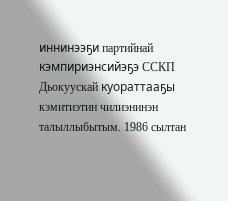иннинээҕи партийнай кэмпириэнсийэҕэ ССКП Дьокуускай куораттааҕы кэмитиэтин чилиэнинэн талыллыбытым. 1986 сылтан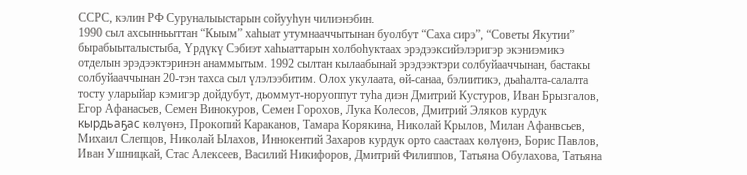ССРС, кэлин РФ Суруналыыстарын сойууһун чилиэнэбин.
1990 сыл ахсынньыттан “Кыым” хаһыат утумнааччытынан буолбут “Саха сирэ”, “Советы Якутии” бырабыыталыстыба, Үрдүкү Сэбиэт хаһыаттарын холбоһуктаах эрэдээксийэлэригэр экэниэмикэ отделын эрэдээктэринэн анаммытым. 1992 сылтан кылаабынай эрэдээктэри солбуйааччынан, бастакы солбуйааччынан 20-тэн тахса сыл үлэлээбитим. Олох укулаата, өй-санаа, бэлиитикэ, дьаһалта-салалта тосту уларыйар кэмигэр дойдубут, дьоммут-норуоппут туһа диэн Дмитрий Кустуров, Иван Брызгалов, Егор Афанасьев, Семен Винокуров, Семен Горохов, Лука Колесов, Дмитрий Эляков курдук кырдьаҕас көлүөнэ, Прокопий Караканов, Тамара Корякина, Николай Крылов, Милан Афанвсьев, Михаил Слепцов, Николай Ылахов, Иннокентий Захаров курдук орто саастаах көлүөнэ, Борис Павлов, Иван Ушницкай, Стас Алексеев, Василий Никифоров, Дмитрий Филиппов, Татьяна Обулахова, Татьяна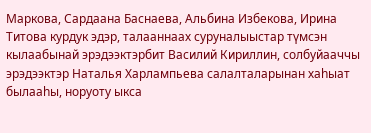Маркова, Сардаана Баснаева, Альбина Избекова, Ирина Титова курдук эдэр, талааннаах суруналыыстар түмсэн кылаабынай эрэдээктэрбит Василий Кириллин, солбуйааччы эрэдээктэр Наталья Харлампьева салалталарынан хаһыат былааһы, норуоту ыкса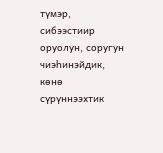түмэр, сибээстиир оруолун, соругун чиэһинэйдик, көнө сүрүннээхтик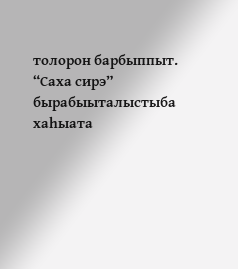толорон барбыппыт. “Саха сирэ” бырабыыталыстыба хаһыата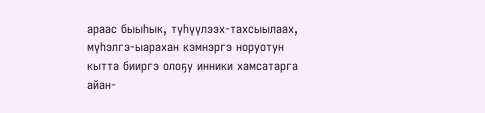араас быыһык, түһүүлээх-тахсыылаах, мүһэлгэ-ыарахан кэмнэргэ норуотун кытта бииргэ олоҕу инники хамсатарга айан-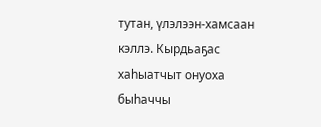тутан, үлэлээн-хамсаан кэллэ. Кырдьаҕас хаһыатчыт онуоха быһаччы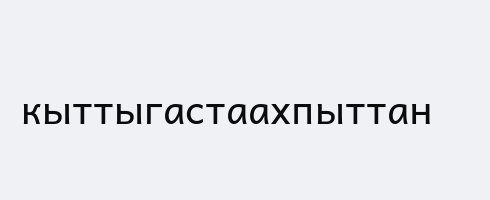кыттыгастаахпыттан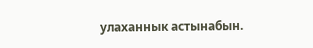улаханнык астынабын.